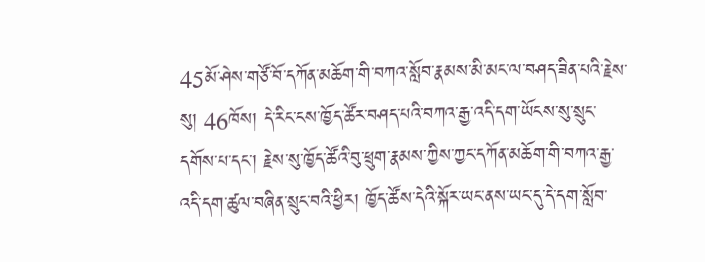45མོ་ཤེས་གཙོ་བོ་དཀོན་མཆོག་གི་བཀའ་སློབ་རྣམས་མི་མང་ལ་བཤད་ཟིན་པའི་རྗེས་སུ། 46ཁོས། དེ་རིང་ངས་ཁྱོད་ཚོར་བཤད་པའི་བཀའ་རྒྱ་འདི་དག་ཡོངས་སུ་སྲུང་དགོས་པ་དང་། རྗེས་སུ་ཁྱོད་ཚོའི་བུ་ཕྲུག་རྣམས་ཀྱིས་ཀྱང་དཀོན་མཆོག་གི་བཀའ་རྒྱ་འདི་དག་ཚུལ་བཞིན་སྲུང་བའི་ཕྱིར། ཁྱོད་ཚོས་དེའི་སྐོར་ཡང་ནས་ཡང་དུ་དེ་དག་སློབ་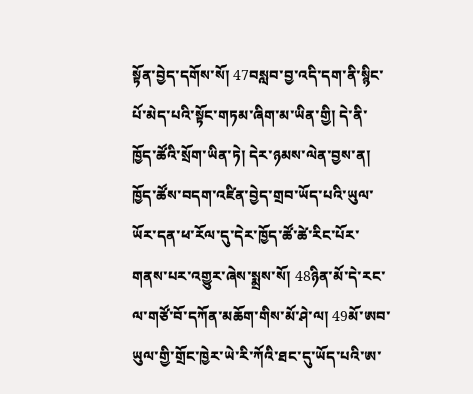སྟོན་བྱེད་དགོས་སོ། 47བསླབ་བྱ་འདི་དག་ནི་སྙིང་པོ་མེད་པའི་སྟོང་གཏམ་ཞིག་མ་ཡིན་གྱི། དེ་ནི་ཁྱོད་ཚོའི་སྲོག་ཡིན་ཏེ། དེར་ཉམས་ལེན་བྱས་ན། ཁྱོད་ཚོས་བདག་འཛིན་བྱེད་གྲབ་ཡོད་པའི་ཡུལ་ཡོར་དན་ཕ་རོལ་དུ་དེར་ཁྱོད་ཚོ་ཚེ་རིང་པོར་གནས་པར་འགྱུར་ཞེས་སྨྲས་སོ། 48ཉིན་མོ་དེ་རང་ལ་གཙོ་བོ་དཀོན་མཆོག་གིས་མོ་ཤེ་ལ། 49མོ་ཨབ་ཡུལ་གྱི་གྲོང་ཁྱེར་ཡེ་རི་ཀོའི་ཐང་དུ་ཡོད་པའི་ཨ་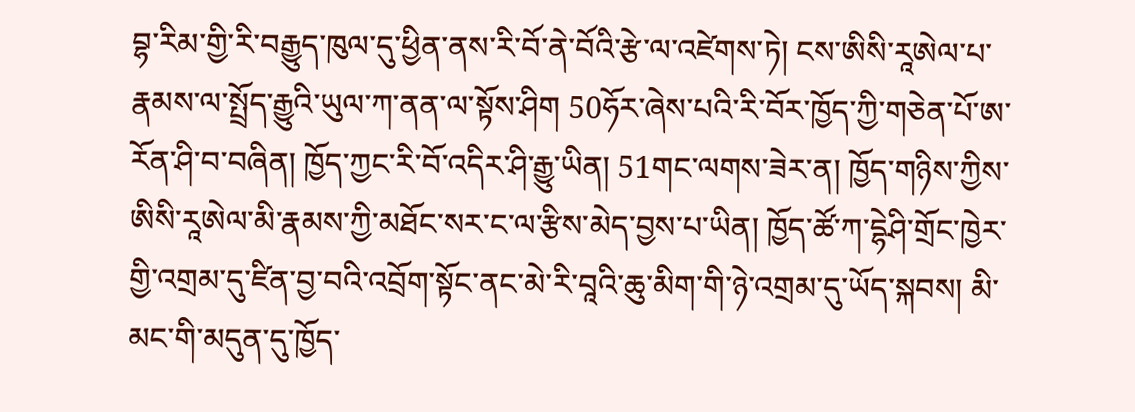བྷ་རིམ་གྱི་རི་བརྒྱུད་ཁུལ་དུ་ཕྱིན་ནས་རི་བོ་ནེ་བོའི་རྩེ་ལ་འཛེགས་ཏེ། ངས་ཨིསི་རཱཨེལ་པ་རྣམས་ལ་སྤྲོད་རྒྱུའི་ཡུལ་ཀ་ནན་ལ་སྟོས་ཤིག 50ཧོར་ཞེས་པའི་རི་བོར་ཁྱོད་ཀྱི་གཅེན་པོ་ཨ་རོན་ཤི་བ་བཞིན། ཁྱོད་ཀྱང་རི་བོ་འདིར་ཤི་རྒྱུ་ཡིན། 51གང་ལགས་ཟེར་ན། ཁྱོད་གཉིས་ཀྱིས་ཨིསི་རཱཨེལ་མི་རྣམས་ཀྱི་མཐོང་སར་ང་ལ་རྩིས་མེད་བྱས་པ་ཡིན། ཁྱོད་ཚོ་ཀ་དྷེཤི་གྲོང་ཁྱེར་གྱི་འགྲམ་དུ་ཛིན་བྱ་བའི་འབྲོག་སྟོང་ནང་མེ་རི་བཱའི་ཆུ་མིག་གི་ཉེ་འགྲམ་དུ་ཡོད་སྐབས། མི་མང་གི་མདུན་དུ་ཁྱོད་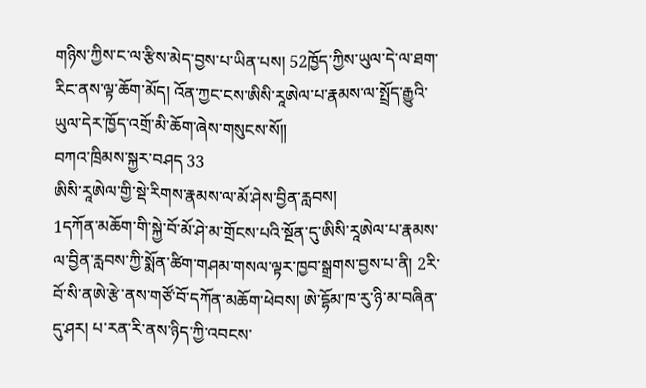གཉིས་ཀྱིས་ང་ལ་རྩིས་མེད་བྱས་པ་ཡིན་པས། 52ཁྱོད་ཀྱིས་ཡུལ་དེ་ལ་ཐག་རིང་ནས་ལྟ་ཆོག་མོད། འོན་ཀྱང་ངས་ཨིསི་རཱཨེལ་པ་རྣམས་ལ་སྤྲོད་རྒྱུའི་ཡུལ་དེར་ཁྱོད་འགྲོ་མི་ཆོག་ཞེས་གསུངས་སོ༎
བཀའ་ཁྲིམས་སྐྱར་བཤད 33
ཨིསི་རཱཨེལ་གྱི་སྡེ་རིགས་རྣམས་ལ་མོ་ཤེས་བྱིན་རླབས།
1དཀོན་མཆོག་གི་སྐྱེ་བོ་མོ་ཤེ་མ་གྲོངས་པའི་སྔོན་དུ་ཨིསི་རཱཨེལ་པ་རྣམས་ལ་བྱིན་རླབས་ཀྱི་སྨོན་ཚིག་གཤམ་གསལ་ལྟར་ཁྱབ་སྒྲགས་བྱས་པ་ནི། 2རི་བོ་སི་ནཨེ་རྩེ་ནས་གཙོ་བོ་དཀོན་མཆོག་ཕེབས། ཨེ་དྷོམ་ཁ་རུ་ཉི་མ་བཞིན་དུ་ཤར། པ་རན་རི་ནས་ཉིད་ཀྱི་འབངས་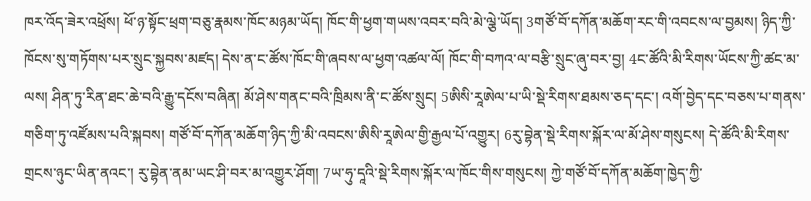ཁར་འོད་ཟེར་འཕྲོས། ཕོ་ཉ་སྟོང་ཕྲག་བཅུ་རྣམས་ཁོང་མཉམ་ཡོད། ཁོང་གི་ཕྱག་གཡས་འབར་བའི་མེ་ལྕེ་ཡོད། 3གཙོ་བོ་དཀོན་མཆོག་རང་གི་འབངས་ལ་བྱམས། ཉིད་ཀྱི་ཁོངས་སུ་གཏོགས་པར་སྲུང་སྐྱབས་མཛད། དེས་ན་ང་ཚོས་ཁོང་གི་ཞབས་ལ་ཕྱག་འཚལ་ལོ། ཁོང་གི་བཀའ་ལ་བརྩི་སྲུང་ཞུ་བར་བྱ། 4ང་ཚོའི་མི་རིགས་ཡོངས་ཀྱི་ཚང་མ་ལས། ཤིན་ཏུ་རིན་ཐང་ཆེ་བའི་རྒྱུ་དངོས་བཞིན། མོ་ཤེས་གནང་བའི་ཁྲིམས་ནི་ང་ཚོས་སྲུང། 5ཨིསི་རཱཨེལ་པ་ཡི་སྡེ་རིགས་ཐམས་ཅད་དང་། འགོ་བྱེད་དང་བཅས་པ་གནས་གཅིག་ཏུ་འཛོམས་པའི་སྐབས། གཙོ་བོ་དཀོན་མཆོག་ཉིད་ཀྱི་མི་འབངས་ཨིསི་རཱཨེལ་གྱི་རྒྱལ་པོ་འགྱུར། 6རུ་བྷེན་སྡེ་རིགས་སྐོར་ལ་མོ་ཤེས་གསུངས། དེ་ཚོའི་མི་རིགས་གྲངས་ཉུང་ཡིན་ནའང་། རུ་བྷེན་ནམ་ཡང་ཤི་བར་མ་འགྱུར་ཤོག། 7ཡ་ཧུ་དཱའི་སྡེ་རིགས་སྐོར་ལ་ཁོང་གིས་གསུངས། ཀྱེ་གཙོ་བོ་དཀོན་མཆོག་ཁྱེད་ཀྱི་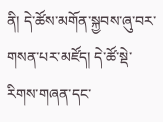ནི། དེ་ཚོས་མགོན་སྐྱབས་ཞུ་བར་གསན་པར་མཛོད། དེ་ཚོ་སྡེ་རིགས་གཞན་དང་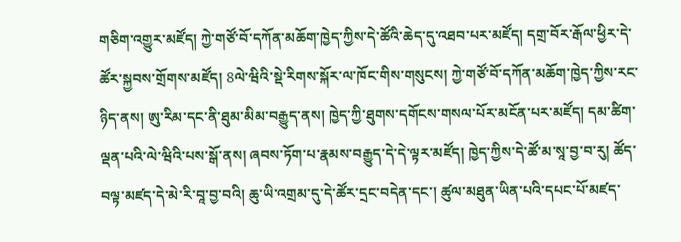གཅིག་འགྱུར་མཛོད། ཀྱེ་གཙོ་བོ་དཀོན་མཆོག་ཁྱེད་ཀྱིས་དེ་ཚོའི་ཆེད་དུ་འཐབ་པར་མཛོད། དགྲ་བོར་རྒོལ་ཕྱིར་དེ་ཚོར་སྐྱབས་གྲོགས་མཛོད། 8ལེ་ཝིའི་སྡེ་རིགས་སྐོར་ལ་ཁོང་གིས་གསུངས། ཀྱེ་གཙོ་བོ་དཀོན་མཆོག་ཁྱེད་ཀྱིས་རང་ཉིད་ནས། ཨུ་རིམ་དང་ནི་ཐུམ་མིམ་བརྒྱུད་ནས། ཁྱེད་ཀྱི་ཐུགས་དགོངས་གསལ་པོར་མངོན་པར་མཛོད། དམ་ཚིག་ལྡན་པའི་ལེ་ཝིའི་པས་སྒོ་ནས། ཞབས་ཏོག་པ་རྣམས་བརྒྱུད་དེ་དེ་ལྟར་མཛོད། ཁྱེད་ཀྱིས་དེ་ཚོ་མ་སཱ་བྱ་བ་རུ། ཚོད་བལྟ་མཛད་དེ་མེ་རི་བཱ་བྱ་བའི། ཆུ་ཡི་འགྲམ་དུ་དེ་ཚོར་དྲང་བདེན་དང་། ཚུལ་མཐུན་ཡིན་པའི་དཔང་པོ་མཛད་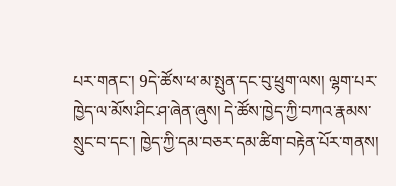པར་གནང་། 9དེ་ཚོས་ཕ་མ་སྤུན་དང་བུ་ཕྲུག་ལས། ལྷག་པར་ཁྱེད་ལ་མོས་ཤིང་ཤ་ཞེན་ཞུས། དེ་ཚོས་ཁྱེད་ཀྱི་བཀའ་རྣམས་སྲུང་བ་དང་། ཁྱེད་ཀྱི་དམ་བཅར་དམ་ཚིག་བརྟེན་པོར་གནས།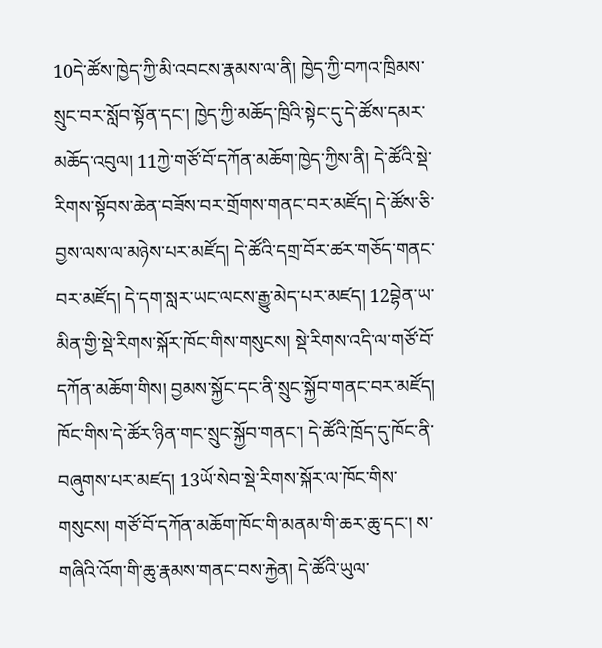10དེ་ཚོས་ཁྱེད་ཀྱི་མི་འབངས་རྣམས་ལ་ནི། ཁྱེད་ཀྱི་བཀའ་ཁྲིམས་སྲུང་བར་སློབ་སྟོན་དང་། ཁྱེད་ཀྱི་མཆོད་ཁྲིའི་སྟེང་དུ་དེ་ཚོས་དམར་མཆོད་འབུལ། 11ཀྱེ་གཙོ་བོ་དཀོན་མཆོག་ཁྱེད་ཀྱིས་ནི། དེ་ཚོའི་སྡེ་རིགས་སྟོབས་ཆེན་བཟོས་བར་གྲོགས་གནང་བར་མཛོད། དེ་ཚོས་ཅི་བྱས་ལས་ལ་མཉེས་པར་མཛོད། དེ་ཚོའི་དགྲ་བོར་ཚར་གཅོད་གནང་བར་མཛོད། དེ་དག་སླར་ཡང་ལངས་རྒྱུ་མེད་པར་མཛད། 12བྷེན་ཡ་མིན་གྱི་སྡེ་རིགས་སྐོར་ཁོང་གིས་གསུངས། སྡེ་རིགས་འདི་ལ་གཙོ་བོ་དཀོན་མཆོག་གིས། བྱམས་སྐྱོང་དང་ནི་སྲུང་སྐྱོབ་གནང་བར་མཛོད། ཁོང་གིས་དེ་ཚོར་ཉིན་གང་སྲུང་སྐྱོབ་གནང་། དེ་ཚོའི་ཁྲོད་དུ་ཁོང་ནི་བཞུགས་པར་མཛད། 13ཡོ་སེབ་སྡེ་རིགས་སྐོར་ལ་ཁོང་གིས་གསུངས། གཙོ་བོ་དཀོན་མཆོག་ཁོང་གི་མནམ་གི་ཆར་ཆུ་དང་། ས་གཞིའི་འོག་གི་ཆུ་རྣམས་གནང་བས་རྐྱེན། དེ་ཚོའི་ཡུལ་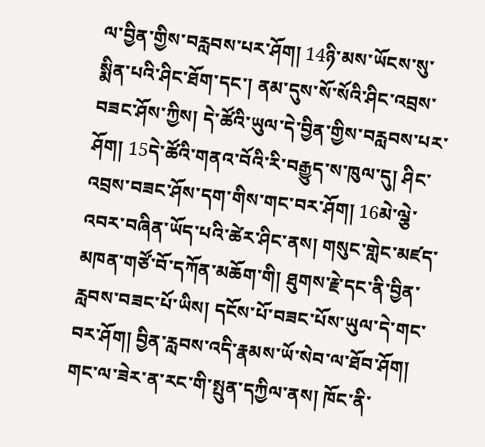ལ་བྱིན་གྱིས་བརླབས་པར་ཤོག། 14ཉི་མས་ཡོངས་སུ་སྨིན་པའི་ཤིང་ཐོག་དང་། ནམ་དུས་སོ་སོའི་ཤིང་འབྲས་བཟང་ཤོས་ཀྱིས། དེ་ཚོའི་ཡུལ་དེ་བྱིན་གྱིས་བརླབས་པར་ཤོག། 15དེ་ཚོའི་གནའ་བོའི་རི་བརྒྱུད་ས་ཁུལ་དུ། ཤིང་འབྲས་བཟང་ཤོས་དག་གིས་གང་བར་ཤོག། 16མེ་ལྕེ་འབར་བཞིན་ཡོད་པའི་ཚེར་ཤིང་ནས། གསུང་གླེང་མཛད་མཁན་གཙོ་བོ་དཀོན་མཆོག་གི། ཐུགས་རྗེ་དང་ནི་བྱིན་རླབས་བཟང་པོ་ཡིས། དངོས་པོ་བཟང་པོས་ཡུལ་དེ་གང་བར་ཤོག། བྱིན་རླབས་འདི་རྣམས་ཡོ་སེབ་ལ་ཐོབ་ཤོག། གང་ལ་ཟེར་ན་རང་གི་སྤུན་དཀྱིལ་ནས། ཁོང་ནི་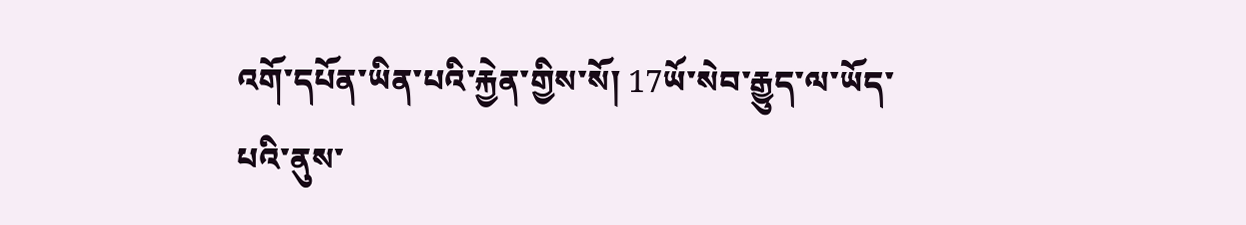འགོ་དཔོན་ཡིན་པའི་རྐྱེན་གྱིས་སོ། 17ཡོ་སེབ་རྒྱུད་ལ་ཡོད་པའི་ནུས་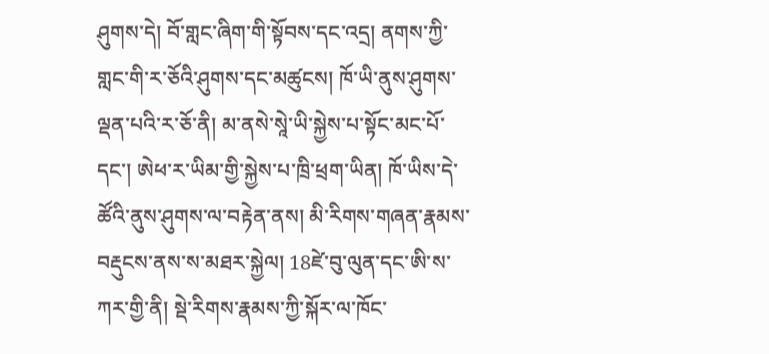ཤུགས་དེ། བོ་གླང་ཞིག་གི་སྟོབས་དང་འདྲ། ནགས་ཀྱི་གླང་གི་ར་ཅོའི་ཤུགས་དང་མཚུངས། ཁོ་ཡི་ནུས་ཤུགས་ལྡན་པའི་ར་ཅོ་ནི། མ་ནསེ་སཱེ་ཡི་སྐྱེས་པ་སྟོང་མང་པོ་དང་། ཨེཕ་ར་ཡིམ་གྱི་སྐྱེས་པ་ཁྲི་ཕྲག་ཡིན། ཁོ་ཡིས་དེ་ཚོའི་ནུས་ཤུགས་ལ་བརྟེན་ནས། མི་རིགས་གཞན་རྣམས་བརྡུངས་ནས་ས་མཐར་སྐྱེལ། 18ཛེ་བུ་ལུན་དང་ཨི་ས་ཀར་གྱི་ནི། སྡེ་རིགས་རྣམས་ཀྱི་སྐོར་ལ་ཁོང་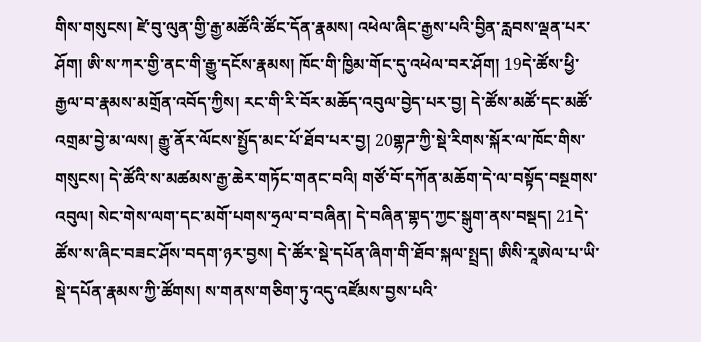གིས་གསུངས། ཛེ་བུ་ལུན་གྱི་རྒྱ་མཚོའི་ཚོང་དོན་རྣམས། འཕེལ་ཞིང་རྒྱས་པའི་བྱིན་རླབས་ལྡན་པར་ཤོག། ཨི་ས་ཀར་གྱི་ནང་གི་རྒྱུ་དངོས་རྣམས། ཁོང་གི་ཁྱིམ་གོང་དུ་འཕེལ་བར་ཤོག། 19དེ་ཚོས་ཕྱི་རྒྱལ་བ་རྣམས་མགྲོན་འབོད་ཀྱིས། རང་གི་རི་བོར་མཆོད་འབུལ་བྱེད་པར་བྱ། དེ་ཚོས་མཚོ་དང་མཚོ་འགྲམ་བྱེ་མ་ལས། རྒྱུ་ནོར་ལོངས་སྤྱོད་མང་པོ་ཐོབ་པར་བྱ། 20གྷཌ་ཀྱི་སྡེ་རིགས་སྐོར་ལ་ཁོང་གིས་གསུངས། དེ་ཚོའི་ས་མཚམས་རྒྱ་ཆེར་གཏོང་གནང་བའི། གཙོ་བོ་དཀོན་མཆོག་དེ་ལ་བསྟོད་བསྔགས་འབུལ། སེང་གེས་ལག་དང་མགོ་པགས་ཧྲལ་བ་བཞིན། དེ་བཞིན་གྷད་ཀྱང་སྒུག་ནས་བསྡད། 21དེ་ཚོས་ས་ཞིང་བཟང་ཤོས་བདག་ཉར་བྱས། དེ་ཚོར་སྡེ་དཔོན་ཞིག་གི་ཐོབ་སྐལ་སྤྲད། ཨིསི་རཱཨེལ་པ་ཡི་སྡེ་དཔོན་རྣམས་ཀྱི་ཚོགས། ས་གནས་གཅིག་ཏུ་འདུ་འཛོམས་བྱས་པའི་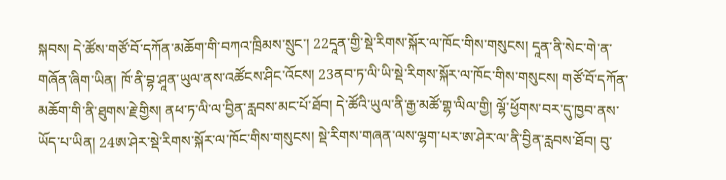སྐབས། དེ་ཚོས་གཙོ་བོ་དཀོན་མཆོག་གི་བཀའ་ཁྲིམས་སྲུང་། 22དཱན་གྱི་སྡེ་རིགས་སྐོར་ལ་ཁོང་གིས་གསུངས། དཱན་ནི་སེང་གེ་ན་གཞོན་ཞིག་ཡིན། ཁོ་ནི་བྷ་ཤཱན་ཡུལ་ནས་འཚོངས་ཤིང་འོངས། 23ནབ་ཏ་ལི་ཡི་སྡེ་རིགས་སྐོར་ལ་ཁོང་གིས་གསུངས། གཙོ་བོ་དཀོན་མཆོག་གི་ནི་ཐུགས་རྗེ་གྱིས། ནཕ་ཏ་ལི་ལ་བྱིན་རླབས་མང་པོ་ཐོབ། དེ་ཚོའི་ཡུལ་ནི་རྒྱ་མཚོ་གྷ་ལིལ་གྱི། ལྷོ་ཕྱོགས་བར་དུ་ཁྱབ་ནས་ཡོད་པ་ཡིན། 24ཨ་ཤེར་སྡེ་རིགས་སྐོར་ལ་ཁོང་གིས་གསུངས། སྡེ་རིགས་གཞན་ལས་ལྷག་པར་ཨ་ཤེར་ལ་ནི་བྱིན་རླབས་ཐོབ། བུ་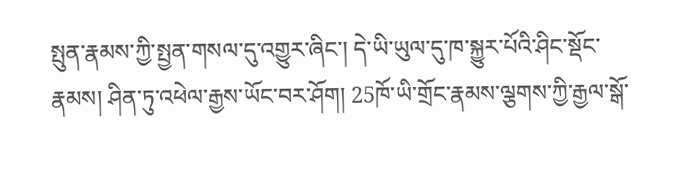སྤུན་རྣམས་ཀྱི་སྤྱན་གསལ་དུ་འགྱུར་ཞིང་། དེ་ཡི་ཡུལ་དུ་ཁ་སྐྱུར་པོའི་ཤིང་སྡོང་རྣམས། ཤིན་ཏུ་འཕེལ་རྒྱས་ཡོང་བར་ཤོག། 25ཁོ་ཡི་གྲོང་རྣམས་ལྕགས་ཀྱི་རྒྱལ་སྒོ་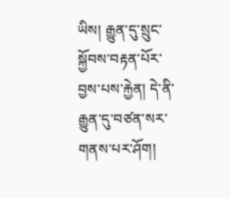ཡིས། རྒྱུན་དུ་སྲུང་སྐྱོབས་བརྟན་པོར་བྱས་པས་རྐྱེན། དེ་ནི་རྒྱུན་དུ་བཙན་སར་གནས་པར་ཤོག།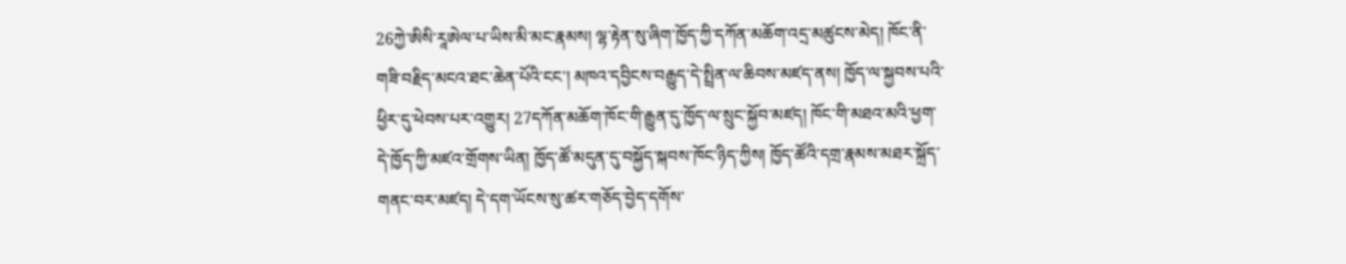26ཀྱེ་ཨིསི་རཱཨེལ་པ་ཡིས་མི་མང་རྣམས། ལྷ་རྟེན་སུ་ཞིག་ཁྱོད་ཀྱི་དཀོན་མཆོག་འདྲ་མཚུངས་མེད། ཁོང་ནི་གཟི་བརྗིད་མངའ་ཐང་ཆེན་པོའི་ངང་། མཁའ་དབྱིངས་བརྒྱུད་དེ་སྤྲིན་ལ་ཆིབས་མཛད་ནས། ཁྱོད་ལ་སྐྱབས་པའི་ཕྱིར་དུ་ཕེབས་པར་འགྱུར། 27དཀོན་མཆོག་ཁོང་གི་རྒྱུན་དུ་ཁྱོད་ལ་སྲུང་སྐྱོབ་མཛད། ཁོང་གི་མཐའ་མའི་ཕྱག་དེ་ཁྱོད་ཀྱི་མཛའ་གྲོགས་ཡིན། ཁྱོད་ཚོ་མདུན་དུ་བསྐྱོད་སྐབས་ཁོང་ཉིད་ཀྱིས། ཁྱོད་ཚོའི་དགྲ་རྣམས་མཐར་སྐྲོད་གནང་བར་མཛད། དེ་དག་ཡོངས་སུ་ཚར་གཅོད་བྱེད་དགོས་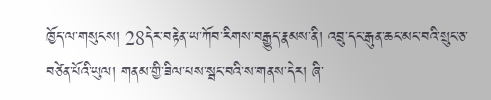ཁྱོད་ལ་གསུངས། 28དེར་བརྟེན་ཡ་ཀོབ་རིགས་བརྒྱུད་རྣམས་ནི། འབྲུ་དང་རྒུན་ཆང་མང་བའི་སྲུང་ཅ་བཙེན་པོའི་ཡུལ། གནམ་གྱི་ཟིལ་པས་སྦང་བའི་ས་གནས་དེར། ཞི་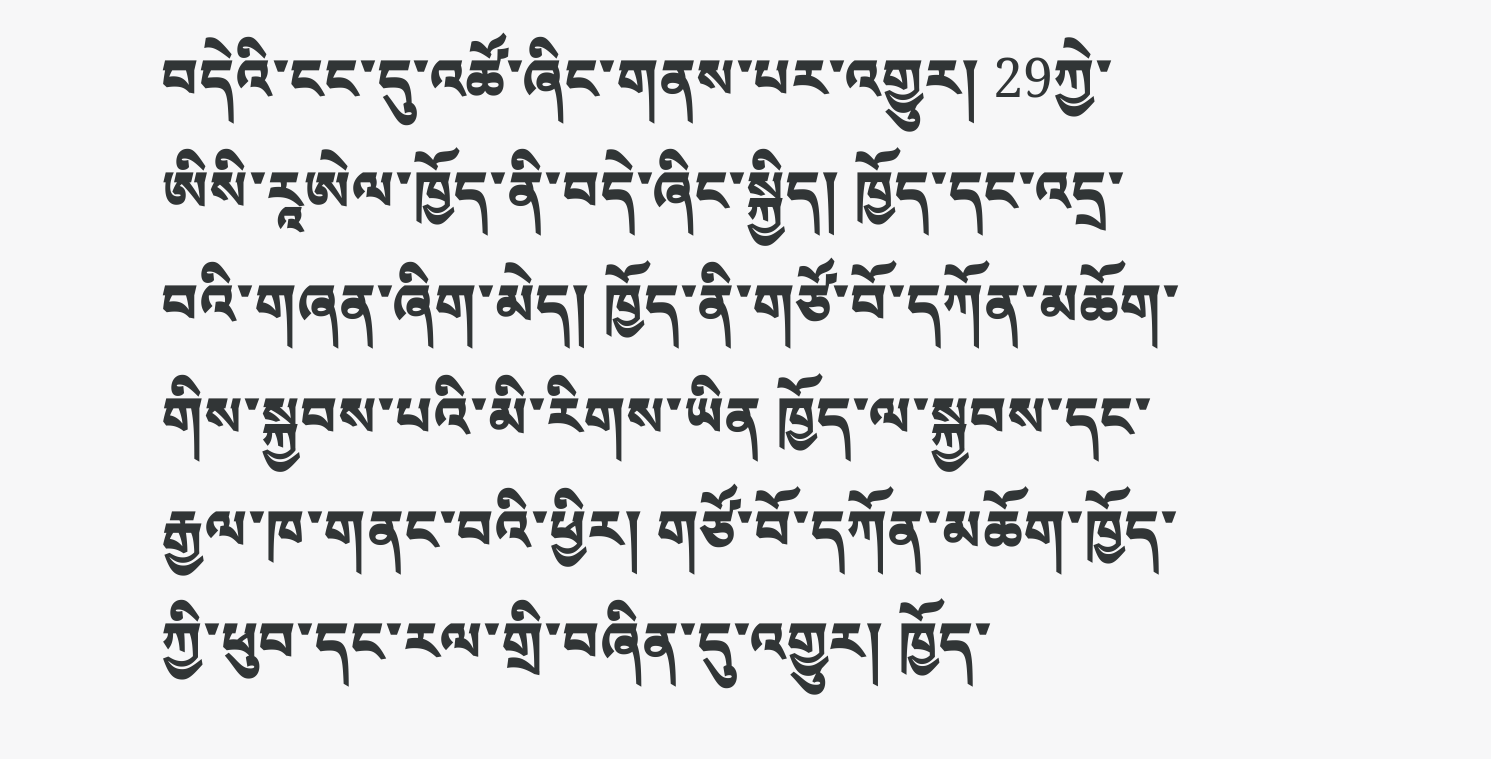བདེའི་ངང་དུ་འཚོ་ཞིང་གནས་པར་འགྱུར། 29ཀྱེ་ཨིསི་རཱཨེལ་ཁྱོད་ནི་བདེ་ཞིང་སྐྱིད། ཁྱོད་དང་འདྲ་བའི་གཞན་ཞིག་མེད། ཁྱོད་ནི་གཙོ་བོ་དཀོན་མཆོག་གིས་སྐྱབས་པའི་མི་རིགས་ཡིན ཁྱོད་ལ་སྐྱབས་དང་རྒྱལ་ཁ་གནང་བའི་ཕྱིར། གཙོ་བོ་དཀོན་མཆོག་ཁྱོད་ཀྱི་ཕུབ་དང་རལ་གྲི་བཞིན་དུ་འགྱུར། ཁྱོད་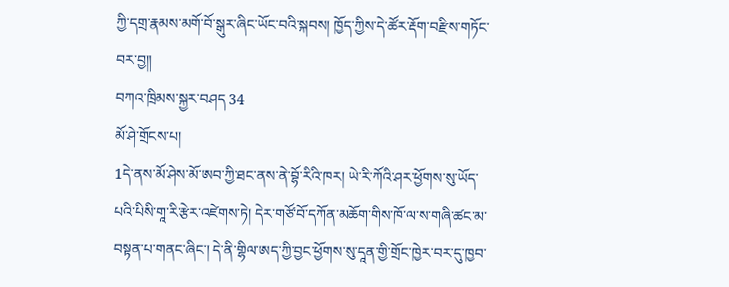ཀྱི་དགྲ་རྣམས་མགོ་བོ་སྒུར་ཞིང་ཡོང་བའི་སྐབས། ཁྱོད་ཀྱིས་དེ་ཚོར་རྡོག་བརྫིས་གཏོང་བར་བྱ༎
བཀའ་ཁྲིམས་སྐྱར་བཤད 34
མོ་ཤེ་གྲོངས་པ།
1དེ་ནས་མོ་ཤེས་མོ་ཨབ་ཀྱི་ཐང་ནས་ནེ་བྷོ་རིའི་ཁར། ཡེ་རི་ཀོའི་ཤར་ཕྱོགས་སུ་ཡོད་པའི་པིསི་གཱ་རི་རྩེར་འཛེགས་ཏེ། དེར་གཙོ་བོ་དཀོན་མཆོག་གིས་ཁོ་ལ་ས་གཞི་ཚང་མ་བསྟན་པ་གནང་ཞིང་། དེ་ནི་གྷིལ་ཨད་ཀྱི་བྱང་ཕྱོགས་སུ་དཱན་གྱི་གྲོང་ཁྱེར་བར་དུ་ཁྱབ་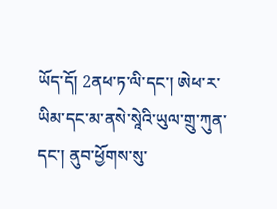ཡོད་དོ། 2ནཕ་ཏ་ལི་དང་། ཨེཕ་ར་ཡིམ་དང་མ་ནསེ་སཱེའི་ཡུལ་གྲུ་ཀུན་དང་། ནུབ་ཕྱོགས་སུ་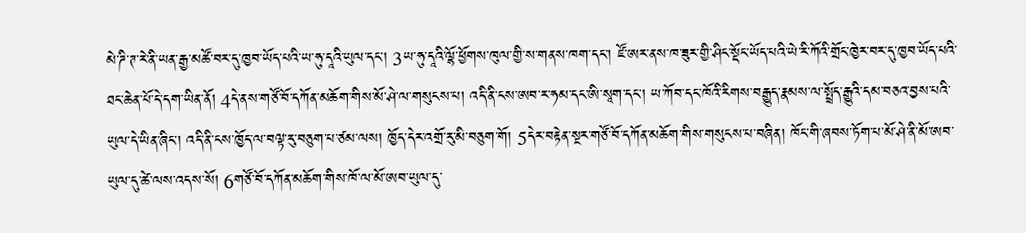མེ་ཌི་ཊ་རེ་ནི་ཡན་རྒྱ་མཚོ་བར་དུ་ཁྱབ་ཡོད་པའི་ཡ་ཧུ་དཱའི་ཡུལ་དང་། 3ཡ་ཧུ་དཱའི་ལྷོ་ཕྱོགས་ཁུལ་གྱི་ས་གནས་ཁག་དང་། ཛོ་ཨར་ནས་ཁ་ཟུར་གྱི་ཤིང་སྡོང་ཡོད་པའི་ཡེ་རི་ཀོའི་གྲོང་ཁྱེར་བར་དུ་ཁྱབ་ཡོད་པའི་ཐང་ཆེན་པོ་དེ་དག་ཡིན་ནོ། 4དེ་ནས་གཙོ་བོ་དཀོན་མཆོག་གིས་མོ་ཤེ་ལ་གསུངས་པ། འདི་ནི་ངས་ཨབ་ར་ཧམ་དང་ཨི་སཱག་དང་། ཡ་ཀོབ་དང་ཁོའི་རིགས་བརྒྱུད་རྣམས་ལ་སྤྲོད་རྒྱུའི་དམ་བཅའ་བྱས་པའི་ཡུལ་དེ་ཡིན་ཞིང་། འདི་ནི་ངས་ཁྱོད་ལ་བལྟ་རུ་བཅུག་པ་ཙམ་ལས། ཁྱོད་དེར་འགྲོ་རུ་མི་བཅུག་གོ། 5དེར་བརྟེན་སྔར་གཙོ་བོ་དཀོན་མཆོག་གིས་གསུངས་པ་བཞིན། ཁོང་གི་ཞབས་ཏོག་པ་མོ་ཤེ་ནི་མོ་ཨབ་ཡུལ་དུ་ཚེ་ལས་འདས་སོ། 6གཙོ་བོ་དཀོན་མཆོག་གིས་ཁོ་ལ་མོ་ཨབ་ཡུལ་དུ་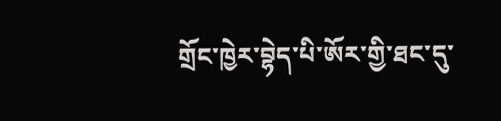གྲོང་ཁྱེར་བྷེད་པི་ཨོར་གྱི་ཐང་དུ་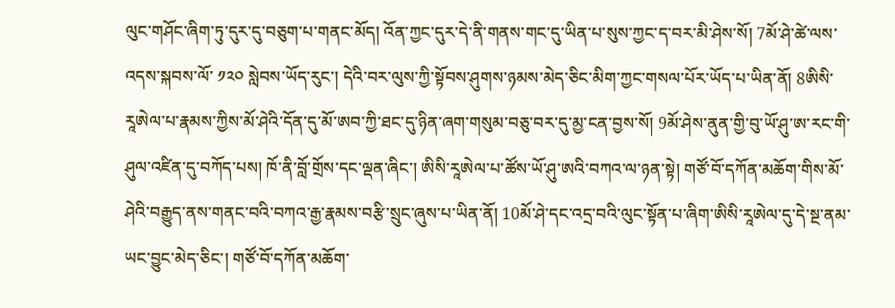ལུང་གཤོང་ཞིག་ཏུ་དུར་དུ་བཅུག་པ་གནང་མོད། འོན་ཀྱང་དུར་དེ་ནི་གནས་གང་དུ་ཡིན་པ་སུས་ཀྱང་ད་བར་མི་ཤེས་སོ། 7མོ་ཤེ་ཚེ་ལས་འདས་སྐབས་ལོ་ ༡༢༠ སླེབས་ཡོད་རུང་། དེའི་བར་ལུས་ཀྱི་སྟོབས་ཤུགས་ཉམས་མེད་ཅིང་མིག་ཀྱང་གསལ་པོར་ཡོད་པ་ཡིན་ནོ། 8ཨིསི་རཱཨེལ་པ་རྣམས་ཀྱིས་མོ་ཤེའི་དོན་དུ་མོ་ཨབ་ཀྱི་ཐང་དུ་ཉིན་ཞག་གསུམ་བཅུ་བར་དུ་མྱ་ངན་བྱས་སོ། 9མོ་ཤེས་ནུན་གྱི་བུ་ཡོ་ཤུ་ཨ་རང་གི་ཤུལ་འཛིན་དུ་བཀོད་པས། ཁོ་ནི་བློ་གྲོས་དང་ལྡན་ཞིང་། ཨིསི་རཱཨེལ་པ་ཚོས་ཡོ་ཤུ་ཨའི་བཀའ་ལ་ཉན་སྟེ། གཙོ་བོ་དཀོན་མཆོག་གིས་མོ་ཤེའི་བརྒྱུད་ནས་གནང་བའི་བཀའ་རྒྱ་རྣམས་བརྩི་སྲུང་ཞུས་པ་ཡིན་ནོ། 10མོ་ཤེ་དང་འདྲ་བའི་ལུང་སྟོན་པ་ཞིག་ཨིསི་རཱཨེལ་དུ་དེ་སྔ་ནམ་ཡང་བྱུང་མེད་ཅིང་། གཙོ་བོ་དཀོན་མཆོག་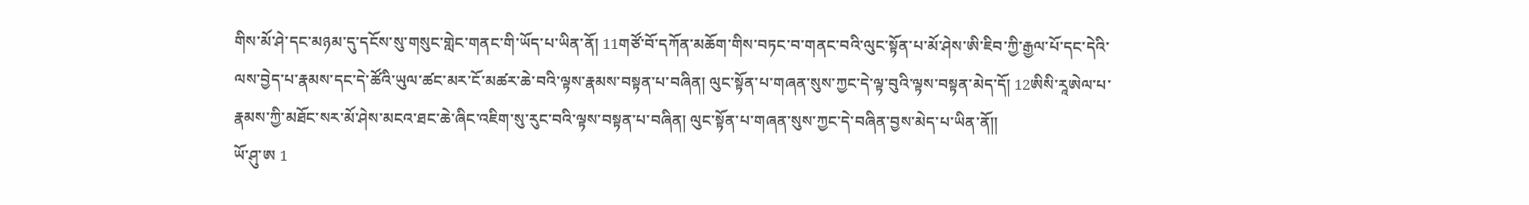གིས་མོ་ཤེ་དང་མཉམ་དུ་དངོས་སུ་གསུང་གླེང་གནང་གི་ཡོད་པ་ཡིན་ནོ། 11གཙོ་བོ་དཀོན་མཆོག་གིས་བཏང་བ་གནང་བའི་ལུང་སྟོན་པ་མོ་ཤེས་ཨི་ཇིབ་ཀྱི་རྒྱལ་པོ་དང་དེའི་ལས་བྱེད་པ་རྣམས་དང་དེ་ཚོའི་ཡུལ་ཚང་མར་ངོ་མཚར་ཆེ་བའི་ལྟས་རྣམས་བསྟན་པ་བཞིན། ལུང་སྟོན་པ་གཞན་སུས་ཀྱང་དེ་ལྟ་བུའི་ལྟས་བསྟན་མེད་དོ། 12ཨིསི་རཱཨེལ་པ་རྣམས་ཀྱི་མཐོང་སར་མོ་ཤེས་མངའ་ཐང་ཆེ་ཞིང་འཇིག་སུ་རུང་བའི་ལྟས་བསྟན་པ་བཞིན། ལུང་སྟོན་པ་གཞན་སུས་ཀྱང་དེ་བཞིན་བྱས་མེད་པ་ཡིན་ནོ༎
ཡོ་ཤུ་ཨ 1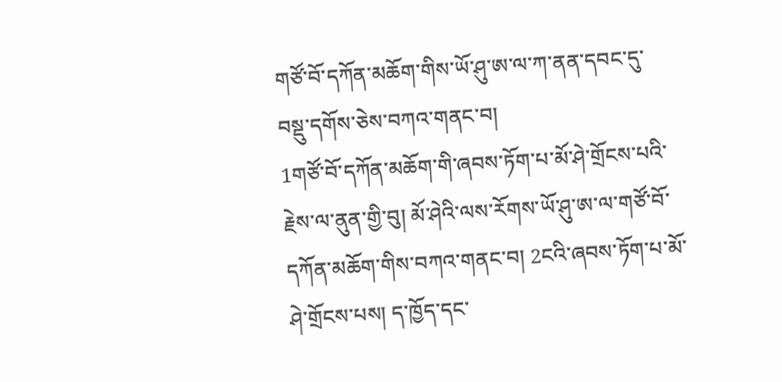གཙོ་བོ་དཀོན་མཆོག་གིས་ཡོ་ཤུ་ཨ་ལ་ཀ་ནན་དབང་དུ་བསྡུ་དགོས་ཅེས་བཀའ་གནང་བ།
1གཙོ་བོ་དཀོན་མཆོག་གི་ཞབས་ཏོག་པ་མོ་ཤེ་གྲོངས་པའི་རྗེས་ལ་ནུན་གྱི་བུ། མོ་ཤེའི་ལས་རོགས་ཡོ་ཤུ་ཨ་ལ་གཙོ་བོ་དཀོན་མཆོག་གིས་བཀའ་གནང་བ། 2ངའི་ཞབས་ཏོག་པ་མོ་ཤེ་གྲོངས་པས། ད་ཁྱོད་དང་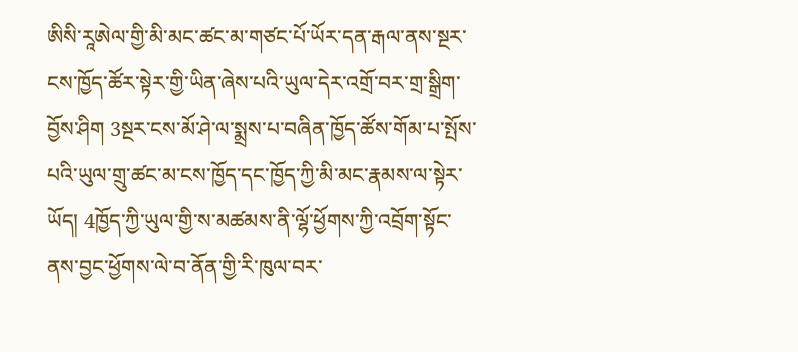ཨིསི་རཱཨེལ་གྱི་མི་མང་ཚང་མ་གཙང་པོ་ཡོར་དན་རྒལ་ནས་སྔར་ངས་ཁྱོད་ཚོར་སྟེར་གྱི་ཡིན་ཞེས་པའི་ཡུལ་དེར་འགྲོ་བར་གྲ་སྒྲིག་བྱོས་ཤིག 3སྔར་ངས་མོ་ཤེ་ལ་སྨྲས་པ་བཞིན་ཁྱོད་ཚོས་གོམ་པ་སྤོས་པའི་ཡུལ་གྲུ་ཚང་མ་ངས་ཁྱོད་དང་ཁྱོད་ཀྱི་མི་མང་རྣམས་ལ་སྟེར་ཡོད། 4ཁྱོད་ཀྱི་ཡུལ་གྱི་ས་མཚམས་ནི་ལྷོ་ཕྱོགས་ཀྱི་འབྲོག་སྟོང་ནས་བྱང་ཕྱོགས་ལེ་བ་ནོན་གྱི་རི་ཁུལ་བར་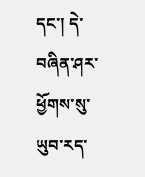དང་། དེ་བཞིན་ཤར་ཕྱོགས་སུ་ཡུབ་རད་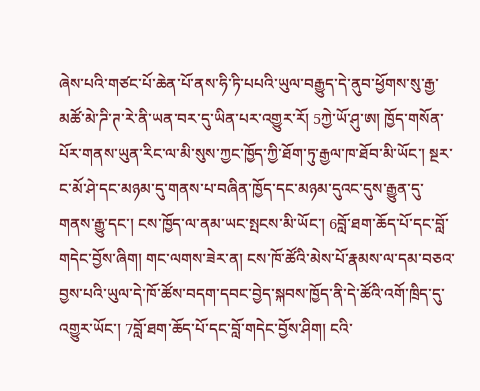ཞེས་པའི་གཙང་པོ་ཆེན་པོ་ནས་ཧི་ཏི་པཔའི་ཡུལ་བརྒྱུད་དེ་ནུབ་ཕྱོགས་སུ་རྒྱ་མཚོ་མེ་ཌི་ཊ་རེ་ནི་ཡན་བར་དུ་ཡིན་པར་འགྱུར་རོ། 5ཀྱེ་ཡོ་ཤུ་ཨ། ཁྱོད་གསོན་པོར་གནས་ཡུན་རིང་ལ་མི་སུས་ཀྱང་ཁྱོད་ཀྱི་ཐོག་ཏུ་རྒྱལ་ཁ་ཐོབ་མི་ཡོང་། སྔར་ང་མོ་ཤེ་དང་མཉམ་དུ་གནས་པ་བཞིན་ཁྱོད་དང་མཉམ་དུའང་དུས་རྒྱུན་དུ་གནས་རྒྱུ་དང་། ངས་ཁྱོད་ལ་ནམ་ཡང་སྤངས་མི་ཡོང་། 6བློ་ཐག་ཆོད་པོ་དང་བློ་གདེང་བྱོས་ཞིག། གང་ལགས་ཟེར་ན། ངས་ཁོ་ཚོའི་མེས་པོ་རྣམས་ལ་དམ་བཅའ་བྱས་པའི་ཡུལ་དེ་ཁོ་ཚོས་བདག་དབང་བྱེད་སྐབས་ཁྱོད་ནི་དེ་ཚོའི་འགོ་ཁྲིད་དུ་འགྱུར་ཡོང་། 7བློ་ཐག་ཆོད་པོ་དང་བློ་གདེང་བྱོས་ཤིག། ངའི་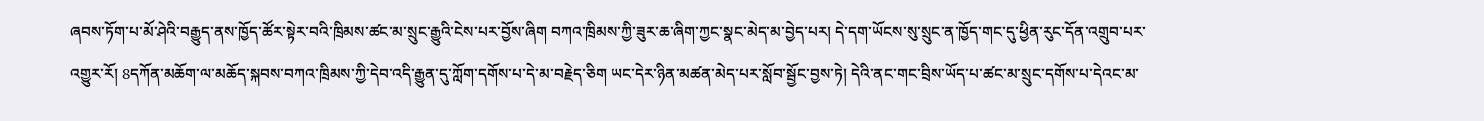ཞབས་ཏོག་པ་མོ་ཤེའི་བརྒྱུད་ནས་ཁྱོད་ཚོར་སྟེར་བའི་ཁྲིམས་ཚང་མ་སྲུང་རྒྱུའི་ངེས་པར་བྱོས་ཞིག བཀའ་ཁྲིམས་ཀྱི་ཟུར་ཆ་ཞིག་ཀྱང་སྣང་མེད་མ་བྱེད་པར། དེ་དག་ཡོངས་སུ་སྲུང་ན་ཁྱོད་གང་དུ་ཕྱིན་རུང་དོན་འགྲུབ་པར་འགྱུར་རོ། 8དཀོན་མཆོག་ལ་མཆོད་སྐབས་བཀའ་ཁྲིམས་ཀྱི་དེབ་འདི་རྒྱུན་དུ་ཀློག་དགོས་པ་དེ་མ་བརྗེད་ཅིག ཡང་དེར་ཉིན་མཚན་མེད་པར་སློབ་སྦྱོང་བྱས་ཏེ། དེའི་ནང་གང་བྲིས་ཡོད་པ་ཚང་མ་སྲུང་དགོས་པ་དེའང་མ་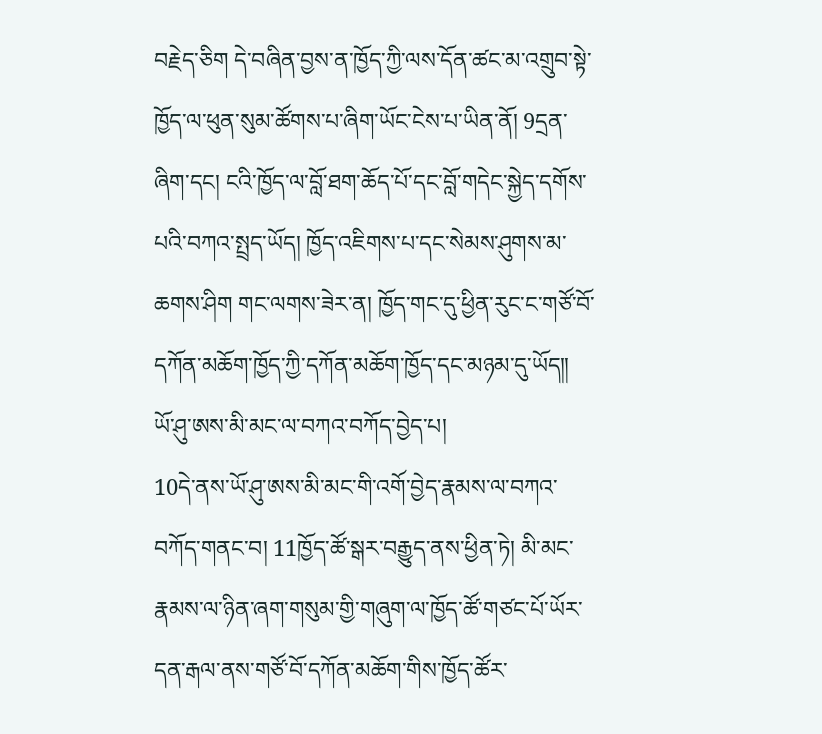བརྗེད་ཅིག དེ་བཞིན་བྱས་ན་ཁྱོད་ཀྱི་ལས་དོན་ཚང་མ་འགྲུབ་སྟེ་ཁྱོད་ལ་ཕུན་སུམ་ཚོགས་པ་ཞིག་ཡོང་ངེས་པ་ཡིན་ནོ། 9དྲན་ཞིག་དང། ངའི་ཁྱོད་ལ་བློ་ཐག་ཆོད་པོ་དང་བློ་གདེང་སྐྱེད་དགོས་པའི་བཀའ་སྤྲད་ཡོད། ཁྱོད་འཇིགས་པ་དང་སེམས་ཤུགས་མ་ཆགས་ཤིག གང་ལགས་ཟེར་ན། ཁྱོད་གང་དུ་ཕྱིན་རུང་ང་གཙོ་བོ་དཀོན་མཆོག་ཁྱོད་ཀྱི་དཀོན་མཆོག་ཁྱོད་དང་མཉམ་དུ་ཡོད༎
ཡོ་ཤུ་ཨས་མི་མང་ལ་བཀའ་བཀོད་བྱེད་པ།
10དེ་ནས་ཡོ་ཤུ་ཨས་མི་མང་གི་འགོ་བྱེད་རྣམས་ལ་བཀའ་བཀོད་གནང་བ། 11ཁྱོད་ཚོ་སྒར་བརྒྱུད་ནས་ཕྱིན་ཏེ། མི་མང་རྣམས་ལ་ཉིན་ཞག་གསུམ་གྱི་གཞུག་ལ་ཁྱོད་ཚོ་གཙང་པོ་ཡོར་དན་རྒལ་ནས་གཙོ་བོ་དཀོན་མཆོག་གིས་ཁྱོད་ཚོར་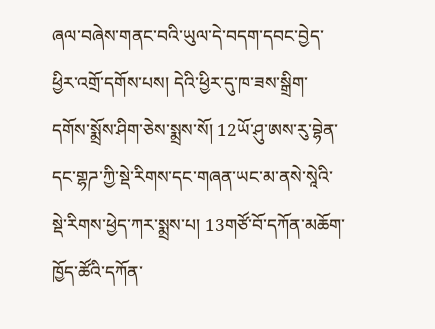ཞལ་བཞེས་གནང་བའི་ཡུལ་དེ་བདག་དབང་བྱེད་ཕྱིར་འགྲོ་དགོས་པས། དེའི་ཕྱིར་དུ་ཁ་ཟས་སྒྲིག་དགོས་སྨྲོས་ཤིག་ཅེས་སྨྲས་སོ། 12ཡོ་ཤུ་ཨས་རུ་བྷེན་དང་གྷཌ་ཀྱི་སྡེ་རིགས་དང་གཞན་ཡང་མ་ནསེ་སཱེའི་སྡེ་རིགས་ཕྱེད་ཀར་སྨྲས་པ། 13གཙོ་བོ་དཀོན་མཆོག་ཁྱོད་ཚོའི་དཀོན་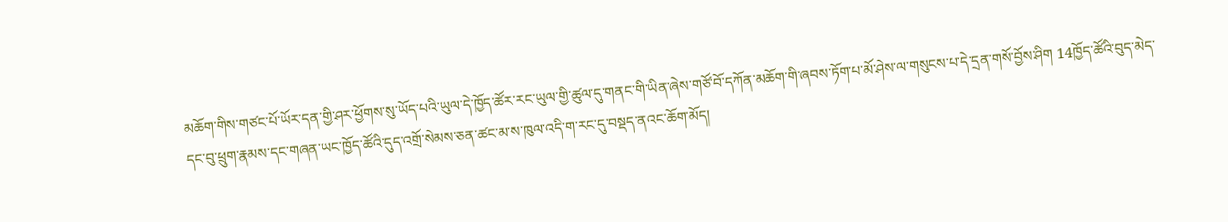མཆོག་གིས་གཙང་པོ་ཡོར་དན་གྱི་ཤར་ཕྱོགས་སུ་ཡོད་པའི་ཡུལ་དེ་ཁྱོད་ཚོར་རང་ཡུལ་གྱི་ཚུལ་དུ་གནང་གི་ཡིན་ཞེས་གཙོ་བོ་དཀོན་མཆོག་གི་ཞབས་ཏོག་པ་མོ་ཤེས་ལ་གསུངས་པ་དེ་དྲན་གསོ་བྱོས་ཤིག 14ཁྱོད་ཚོའི་བུད་མེད་དང་བུ་ཕྲུག་རྣམས་དང་གཞན་ཡང་ཁྱོད་ཚོའི་དུད་འགྲོ་སེམས་ཅན་ཚང་མ་ས་ཁུལ་འདི་ག་རང་དུ་བསྡད་ནའང་ཆོག་མོད།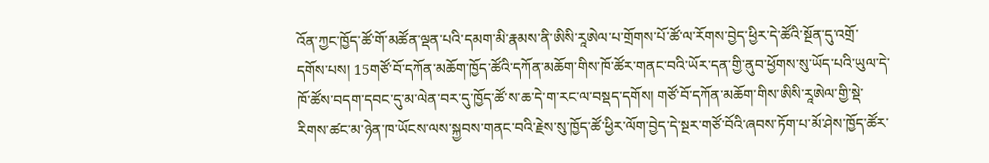འོན་ཀྱང་ཁྱོད་ཚོ་གོ་མཚོན་ལྡན་པའི་དམག་མི་རྣམས་ནི་ཨིསི་རཱཨེལ་པ་གྲོགས་པོ་ཚོ་ལ་རོགས་བྱེད་ཕྱིར་དེ་ཚོའི་སྔོན་དུ་འགྲོ་དགོས་པས། 15གཙོ་བོ་དཀོན་མཆོག་ཁྱོད་ཚོའི་དཀོན་མཆོག་གིས་ཁོ་ཚོར་གནང་བའི་ཡོར་དན་གྱི་ནུབ་ཕྱོགས་སུ་ཡོད་པའི་ཡུལ་དེ་ཁོ་ཚོས་བདག་དབང་དུ་མ་ལེན་བར་དུ་ཁྱོད་ཚོ་ས་ཆ་དེ་ག་རང་ལ་བསྡད་དགོས། གཙོ་བོ་དཀོན་མཆོག་གིས་ཨིསི་རཱཨེལ་གྱི་སྡེ་རིགས་ཚང་མ་ཉེན་ཁ་ཡོངས་ལས་སྐྱབས་གནང་བའི་རྗེས་སུ་ཁྱོད་ཚོ་ཕྱིར་ལོག་བྱེད་དེ་སྔར་གཙོ་བོའི་ཞབས་ཏོག་པ་མོ་ཤེས་ཁྱོད་ཚོར་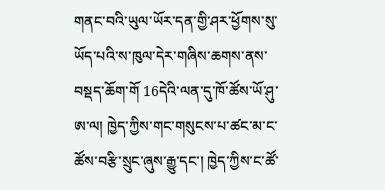གནང་བའི་ཡུལ་ཡོར་དན་གྱི་ཤར་ཕྱོགས་སུ་ཡོད་པའི་ས་ཁུལ་དེར་གཞིས་ཆགས་ནས་བསྡད་ཆོག་གོ 16དེའི་ལན་དུ་ཁོ་ཚོས་ཡོ་ཤུ་ཨ་ལ། ཁྱེད་ཀྱིས་གང་གསུངས་པ་ཚང་མ་ང་ཚོས་བརྩི་སྲུང་ཞུས་རྒྱུ་དང་། ཁྱེད་ཀྱིས་ང་ཚོ་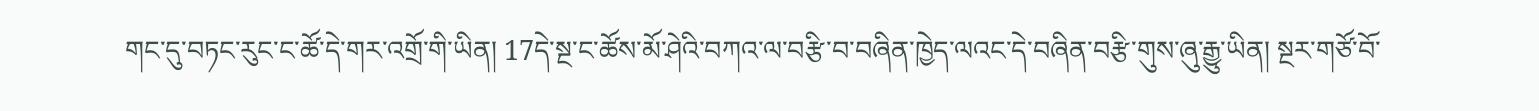གང་དུ་བཏང་རུང་ང་ཚོ་དེ་གར་འགྲོ་གི་ཡིན། 17དེ་སྔ་ང་ཚོས་མོ་ཤེའི་བཀའ་ལ་བརྩི་བ་བཞིན་ཁྱེད་ལའང་དེ་བཞིན་བརྩི་གུས་ཞུ་རྒྱུ་ཡིན། སྔར་གཙོ་བོ་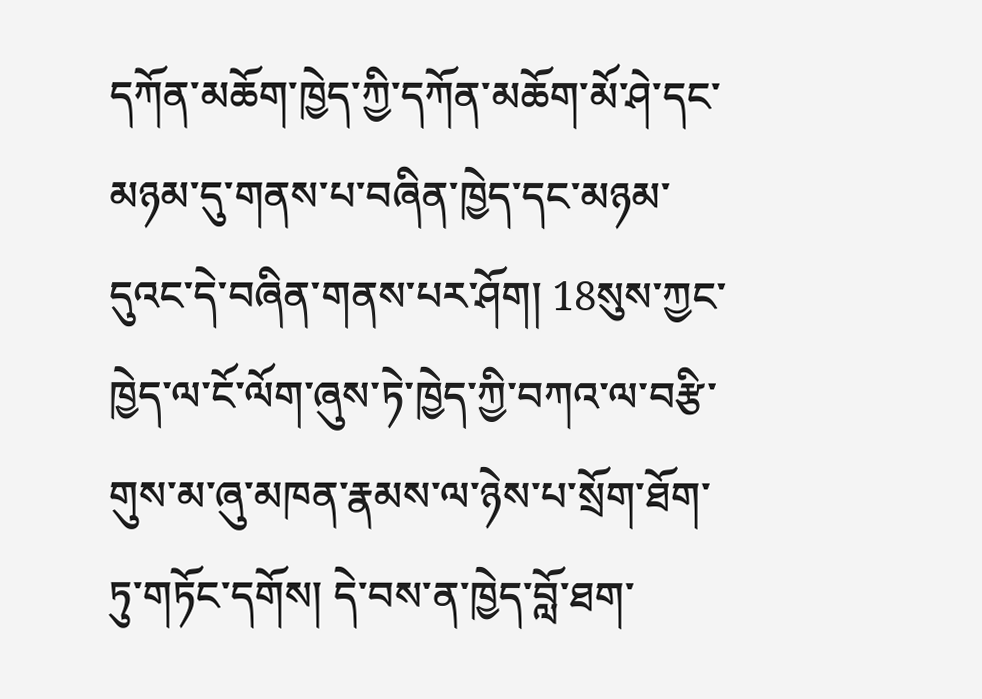དཀོན་མཆོག་ཁྱེད་ཀྱི་དཀོན་མཆོག་མོ་ཤེ་དང་མཉམ་དུ་གནས་པ་བཞིན་ཁྱེད་དང་མཉམ་དུའང་དེ་བཞིན་གནས་པར་ཤོག། 18སུས་ཀྱང་ཁྱེད་ལ་ངོ་ལོག་ཞུས་ཏེ་ཁྱེད་ཀྱི་བཀའ་ལ་བརྩི་གུས་མ་ཞུ་མཁན་རྣམས་ལ་ཉེས་པ་སྲོག་ཐོག་ཏུ་གཏོང་དགོས། དེ་བས་ན་ཁྱེད་བློ་ཐག་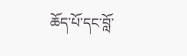ཆོད་པོ་དང་བློ་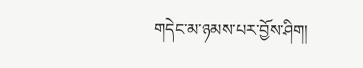གདེང་མ་ཉམས་པར་བྱོས་ཤིག།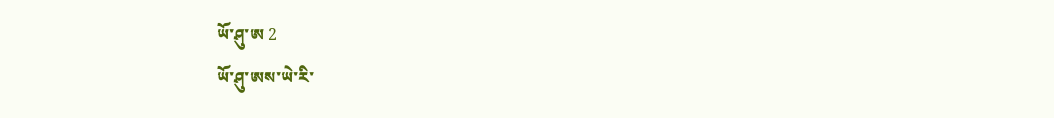ཡོ་ཤུ་ཨ 2
ཡོ་ཤུ་ཨས་ཡེ་རི་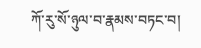ཀོ་རུ་སོ་ཉུལ་བ་རྣམས་བཏང་བ།